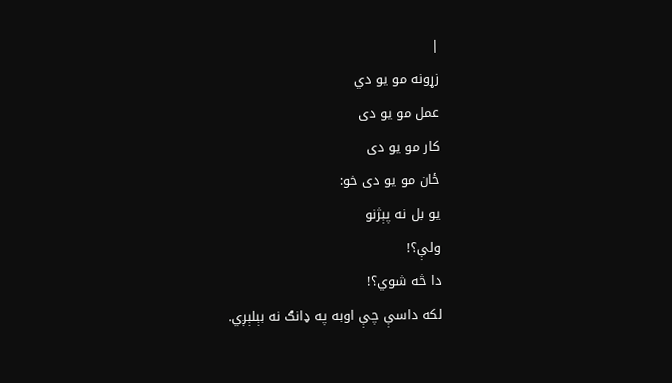|
زړونه مو يو دي
عمل مو يو دى
كار مو يو دى
ځان مو يو دى خو:
يو بل نه پېژنو
ولې؟!
دا څه شوي؟!
لكه داسې چې اوبه په ډانګ نه بېلېږي.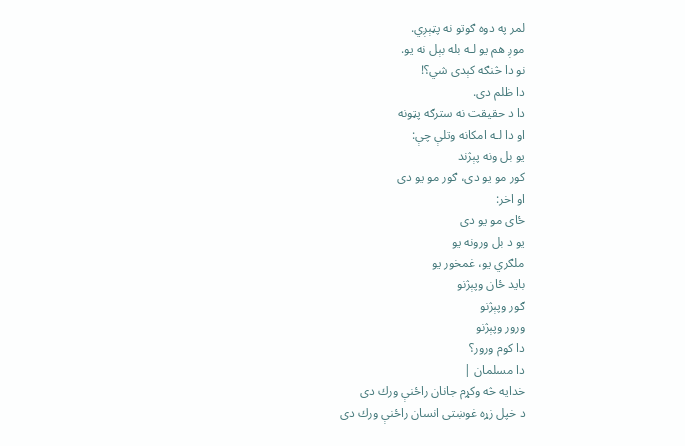لمر په دوه ګوتو نه پټېږي.
موږ هم يو لـه بله بېل نه يو.
نو دا څنګه كېدى شي؟!
دا ظلم دى.
دا د حقيقت نه سترګه پټونه
او دا لـه امكانه وتلې چې:
يو بل ونه پېژند
كور مو يو دى، ګور مو يو دى
او اخر:
ځاى مو يو دى
يو د بل ورونه يو
ملګري يو، غمخور يو
بايد ځان وپېژنو
ګور وپېژنو
ورور وپېژنو
دا كوم ورور؟
دا مسلمان |
خدايه څه وكړم جانان راځنې ورك دى
د خپل زړه غوښتى انسان راځنې ورك دى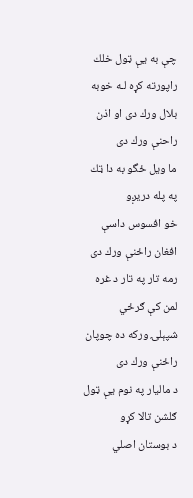چې به يې ټول خلك راپورته كړه لـه خوبه
بلال ورك دى او اذن راحنې ورك دى
ما ويل ځگو به دا ټك په پله دريږو
خو افسوس داسې افغان راځنې ورك دى
رمه تار په تار د غره لمن كې ګرځي
شپېلۍ وركه ده چوپان راځنې ورك دى
د ماليار په نوم يې ټول ګلشن تالا كړو
د بوستان اصلي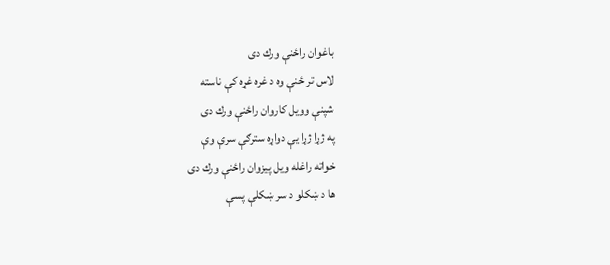باغوان راځنې ورك دى
لاس تر ځنې وه د غره غړه كې ناسته
شپنې وويل كاروان راځنې ورك دى
په ژړا ژړا يې دواړه سترګې سرې وې
خواته راغله ويل پيزوان راځنې ورك دى
ها د ښكلو د سر ښكلې پسې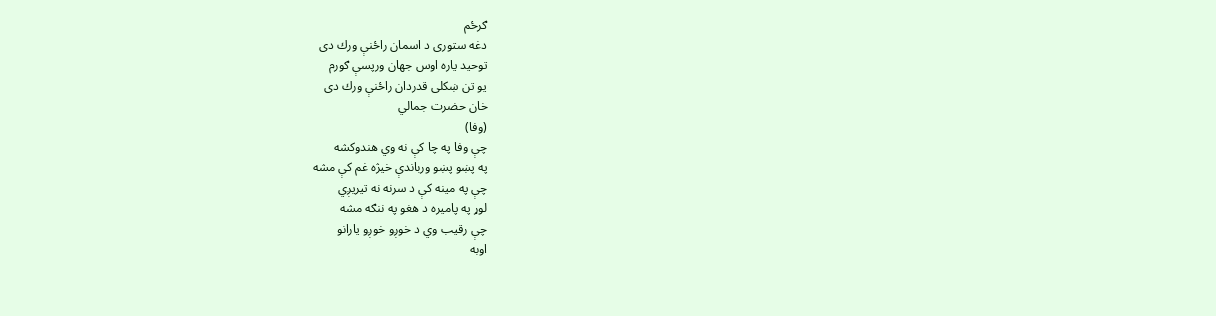ګرځم
دغه ستورى د اسمان راځنې ورك دى
توحيد ياره اوس جهان ورپسې ګورم
يو تن ښكلى قدردان راځنې ورك دى
خان حضرت جمالي
(وفا)
چې وفا په چا كې نه وي هندوكشه
په پښو پښو ورباندې خيژه غم كې مشه
چې په مينه كې د سرنه نه تيريږي
لوړ په پاميره د هغو په ننګه مشه
چې رقيب وي د خوږو خوږو يارانو
اوبه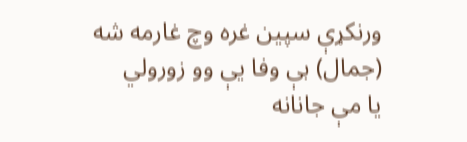ورنكړې سپين غره وچ غارمه شه
(جمال) بې وفا يې وو زورولي
يا مې جانانه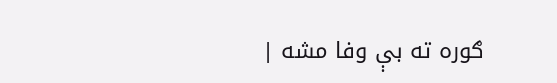ګوره ته بې وفا مشه |